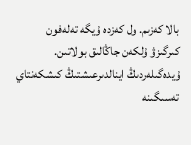بالا كەزىم. ول كەزدە ۇيگە تەلەفون كىرگىزۋ ۇلكەن جاڭالىق بولاتىن. ۇيدەگىلەردىڭ اينالدىرعىشتىڭ كىشكەنتاي تەسىگىنە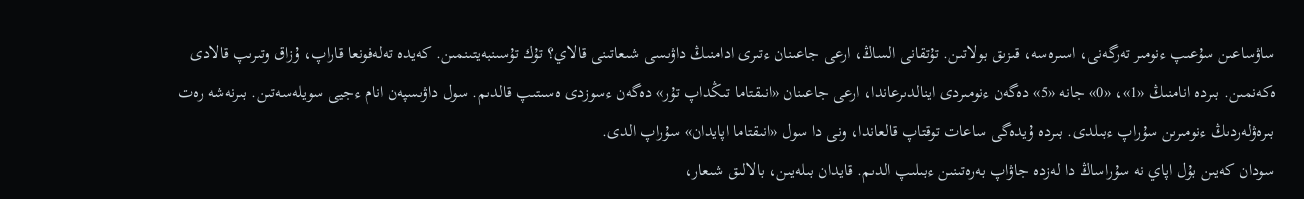ساۋساعىن سۇعىپ ءنومىر تەرگەنى، اسىرەسە، قىزىق بولاتىن. تۇتقانى الساڭ، ارعى جاعىنان ءتىرى ادامنىڭ داۋىسى شىعاتىنى قالاي؟ تۇك تۇسىنبەيتىنمىن. كەيدە تەلەفونعا قاراپ، ۇزاق وتىرىپ قالادى ەكەنمىن. بىردە انامنىڭ «1»، «0» جانە «5» دەگەن ءنومىردى اينالدىرعاندا، ارعى جاعىنان «انىقتاما تىڭداپ تۇر» دەگەن ءسوزدى ەسىتىپ قالدىم. سول داۋىسپەن انام ءجيى سويلەسەتىن. بىرنەشە رەت بىرەۋلەردىڭ ءنومىرىن سۇراپ ءبىلدى. بىردە ۇيدەگى ساعات توقتاپ قالعاندا، ونى دا سول «انىقتاما اپايدان» سۇراپ الدى.
سودان كەيىن بۇل اپاي نە سۇراساڭ دا لەزدە جاۋاپ بەرەتىنىن ءبىلىپ الدىم. قايدان بىلەيىن، بالالىق شىعار،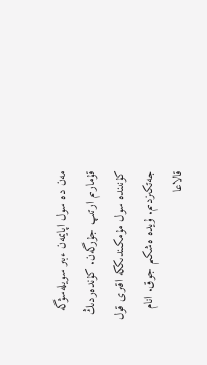مەن دە سول اپايمەن ءبىر سويلەسۋگە قۇمارىم ارتىپ جۇرگەن. كۇندەردىڭ كۇنىندە سول مۇمكىندىككە اقىرى قول جەتكىزدىم. ۇيدە ەشكىم جوق. انام قالاعا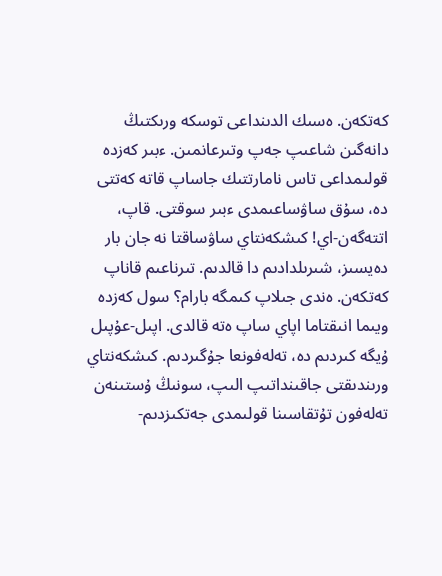كەتكەن. ەسىك الدىنداعى توسكە ورىكتىڭ دانەگىن شاعىپ جەپ وتىرعانمىن. ءبىر كەزدە قولىمداعى تاس نامارتتىك جاساپ قاتە كەتتى دە، سۇق ساۋساعىمدى ءبىر سوقتى. قاپ، اتتەگەن-اي! كىشكەنتاي ساۋساقتا نە جان بار دەيسىز، شىرىلدادىم دا قالدىم. تىرناعىم قاناپ كەتكەن. ەندى جىلاپ كىمگە بارام؟ سول كەزدە ويىما انىقتاما اپاي ساپ ەتە قالدى. اپىل-عۇپىل ۇيگە كىردىم دە، تەلەفونعا جۇگىردىم. كىشكەنتاي ورىندىقتى جاقىنداتىپ الىپ، سونىڭ ۇستىنەن تەلەفون تۇتقاسىنا قولىمدى جەتكىزدىم-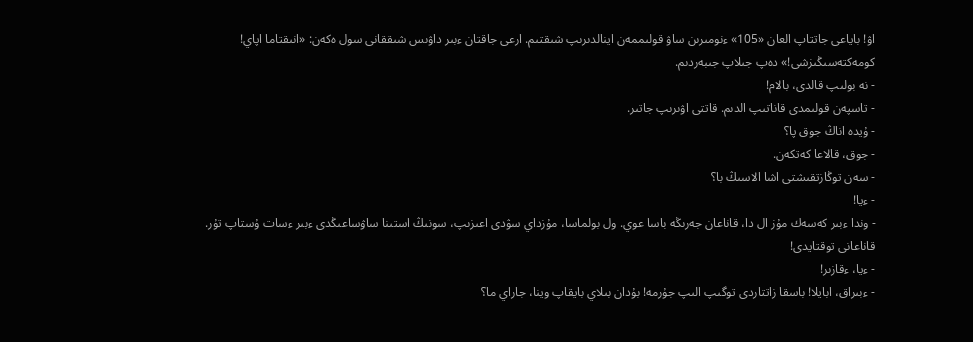اۋ! باياعى جاتتاپ العان «105» ءنومىرىن ساۋ قولىممەن اينالدىرىپ شىقتىم. ارعى جاقتان ءبىر داۋىس شىققانى سول ەكەن: «انىقتاما اپاي! كومەكتەسىڭىزشى!» دەپ جىلاپ جىبەردىم.
- نە بولىپ قالدى، بالام!
- تاسپەن قولىمدى قاناتىپ الدىم. قاتتى اۋىرىپ جاتىر.
- ۇيدە اناڭ جوق پا؟
- جوق، قالاعا كەتكەن.
- سەن توڭازتقىشتى اشا الاسىڭ با؟
- ءيا!
- وندا ءبىر كەسەك مۇز ال دا، قاناعان جەرىڭە باسا عوي. ول بولماسا، مۇزداي سۋدى اعىزىپ، سونىڭ استىنا ساۋساعىڭدى ءبىر ءسات ۇستاپ تۇر. قاناعانى توقتايدى!
- ءيا، ءقازىر!
- ءبىراق، ابايلا! باسقا زاتتاردى توگىپ الىپ جۇرمە! بۇدان بىلاي بايقاپ وينا، جاراي ما؟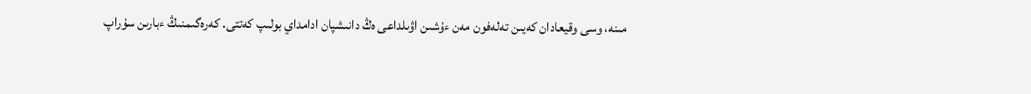مىنە، وسى وقيعادان كەيىن تەلەفون مەن ءۇشىن اۋىلداعى ەڭ دانىشپان ادامداي بولىپ كەتتى. كەرەگىمنىڭ ءبارىن سۇراپ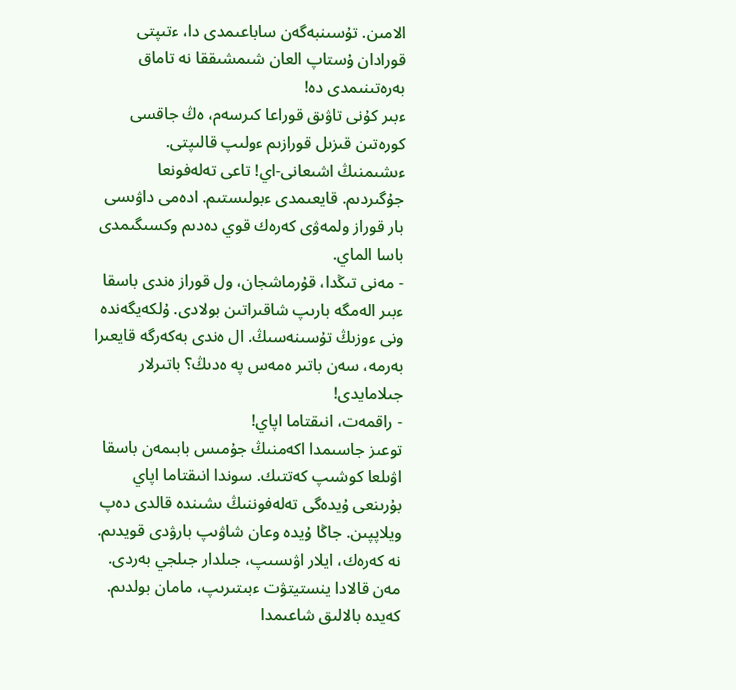الامىن. تۇسىنبەگەن ساباعىمدى دا، ءتىپتى قورادان ۇستاپ العان شىمشىققا نە تاماق بەرەتىنىمدى دە!
ءبىر كۇنى تاۋىق قوراعا كىرسەم، ەڭ جاقسى كورەتىن قىزىل قورازىم ءولىپ قالىپتى. ءىشىمنىڭ اشىعانى-اي! تاعى تەلەفونعا جۇگىردىم. قايعىمدى ءبولىستىم. ادەمى داۋىسى بار قوراز ولمەۋى كەرەك قوي دەدىم وكسىگىمدى باسا الماي.
- مەنى تىڭدا، قۇرماشجان، ول قوراز ەندى باسقا ءبىر الەمگە بارىپ شاقىراتىن بولادى. ۇلكەيگەندە ونى ءوزىڭ تۇسىنەسىڭ. ال ەندى بەكەرگە قايعىرا بەرمە، سەن باتىر ەمەس پە ەدىڭ؟ باتىرلار جىلامايدى!
- راقمەت، انىقتاما اپاي!
توعىز جاسىمدا اكەمنىڭ جۇمىس بابىمەن باسقا اۋىلعا كوشىپ كەتتىك. سوندا انىقتاما اپاي بۇرىنعى ۇيدەگى تەلەفوننىڭ ىشىندە قالدى دەپ ويلاپپىن. جاڭا ۇيدە وعان شاۋىپ بارۋدى قويدىم.
نە كەرەك، ايلار اۋىسىپ، جىلدار جىلجي بەردى. مەن قالادا ينستيتۋت ءبىتىرىپ، مامان بولدىم. كەيدە بالالىق شاعىمدا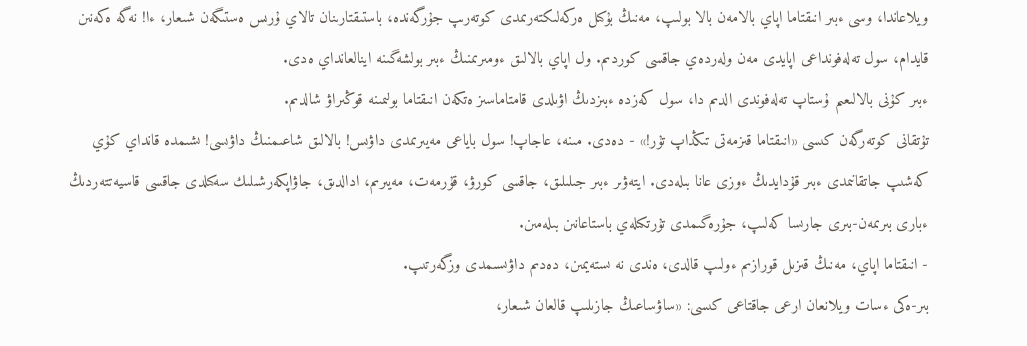ويلاعاندا، وسى ءبىر انىقتاما اپاي بالامەن بالا بولىپ، مەنىڭ بۇكىل ەركەلىكتەرىمدى كوتەرىپ جۇرگەندە، باستىقتارىنان تالاي ۇرىس ەستىگەن شىعار، ءا! نەگە ەكەنىن قايدام، سول تەلەفونداعى اپايدى مەن ولەردەي جاقسى كوردىم. ول اپاي بالالىق ءومىرىمنىڭ ءبىر بولشەگىنە اينالعانداي ەدى.
ءبىر كۇنى بالالىعىم ۇستاپ تەلەفوندى الدىم دا، سول كەزدە ءبىزدىڭ اۋىلدى قامتاماسىز ەتكەن انىقتاما بولىمىنە قوڭىراۋ شالدىم.
تۇتقانى كوتەرگەن كىسى «انىقتاما قىزمەتى تىڭداپ تۇر!» - دەدى. مىنە، عاجاپ! سول باياعى مەيىرىمدى داۋىس! بالالىق شاعىمنىڭ داۋىسى! ىشىمدە قانداي كۇي كەشىپ جاتقانىمدى ءبىر قۇدايدىڭ ءوزى عانا بىلەدى. ايتەۋىر ءبىر جىلىلىق، جاقسى كورۋ، قۇرمەت، مەيىرىم، ادالدىق، جاۋاپكەرشىلىك سەكىلدى جاقسى قاسيەتتەردىڭ ءبارى بىرىمەن-بىرى جارىسا كەلىپ، جۇرەگىمدى تۇرتكىلەي باستاعانىن بىلەمىن.
- انىقتاما اپاي، مەنىڭ قىزىل قورازىم ءولىپ قالدى، ەندى نە ىستەيمىن، دەدىم داۋىسىمدى وزگەرتىپ.
بىر-ەكى ءسات ويلانعان ارعى جاقتاعى كىسى: «ساۋساعىڭ جازىلىپ قالعان شىعار،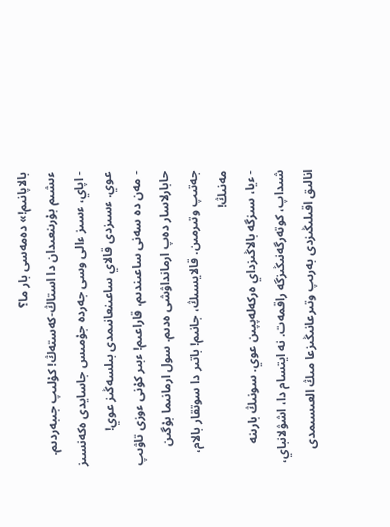بالاپانىم!» دەمەسى بار ما؟
ءىشىم بۇرىنعىدان دا استاڭ-كەستەڭ! كۇلىپ جىبەردىم.
- اپاي، ءسىز ءالى وسى جەردە جۇمىس جاسايدى ەكەنسىز عوي. ءسىزدى قالاي ساعىنعانىمدى بىلسەڭىز عوي!
- مەن دە سەنى ساعىندىم، قاراعىم! ءبىر كۇنى ءوزى تاۋىپ حابارلاسار دەپ ارمانداۋشى ەدىم. سول ارمانىما بۇگىن جەتىپ وتىرمىن. قالايسىڭ، جانىم! باتىر دا سوتقار بالام، مەنىڭ!
- ءيا، سىزگە بالاڭىزداي ەركەلەپپىن عوي. سونىڭ بارىنە شىداپ، كوتەرگەنىڭىزگە راقمەت. نە ايتسام دا، اشۋلانباي، انالىق اقىلىڭىزدى بەرىپ وتىرعانىڭىزعا مىڭ العىسىمدى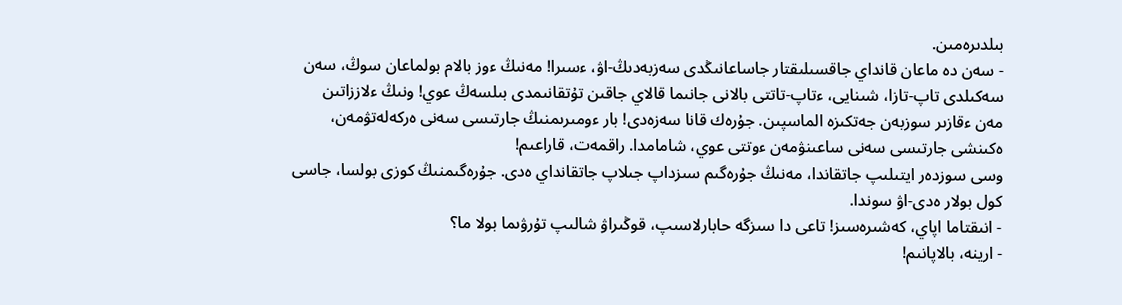بىلدىرەمىن.
- سەن دە ماعان قانداي جاقسىلىقتار جاساعانىڭدى سەزبەدىڭ-اۋ، ءسىرا! مەنىڭ ءوز بالام بولماعان سوڭ، سەن سەكىلدى تاپ-تازا، شىنايى، ءتاپ-تاتتى بالانى جانىما قالاي جاقىن تۇتقانىمدى بىلسەڭ عوي! ونىڭ ءلاززاتىن مەن ءقازىر سوزبەن جەتكىزە الماسپىن. جۇرەك قانا سەزەدى! بار ءومىرىمنىڭ جارتىسى سەنى ەركەلەتۋمەن، ەكىنشى جارتىسى سەنى ساعىنۋمەن ءوتتى عوي، شامامدا. راقمەت، قاراعىم!
وسى سوزدەر ايتىلىپ جاتقاندا، مەنىڭ جۇرەگىم سىزداپ جىلاپ جاتقانداي ەدى. جۇرەگىمنىڭ كوزى بولسا، جاسى كول بولار ەدى-اۋ سوندا.
- انىقتاما اپاي، كەشىرەسىز! تاعى دا سىزگە حابارلاسىپ، قوڭىراۋ شالىپ تۇرۋىما بولا ما؟
- ارينە، بالاپانىم!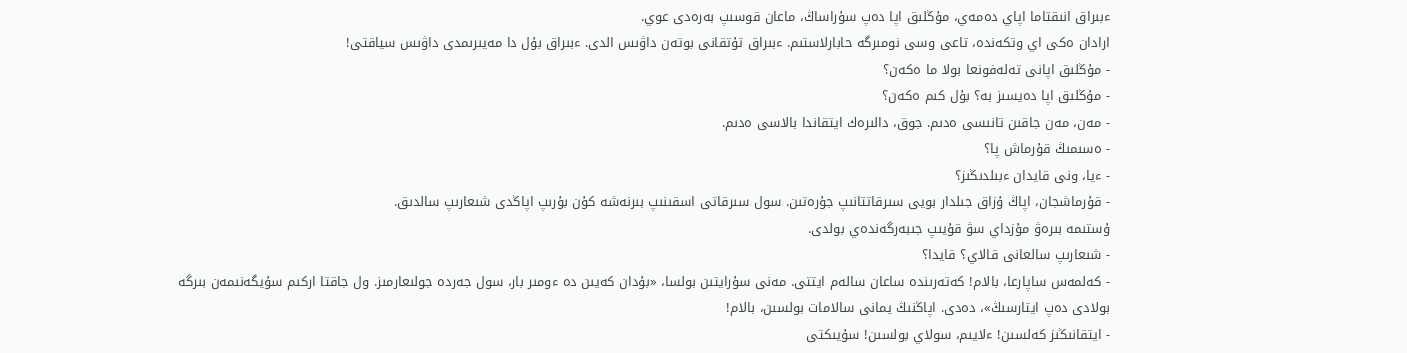ءبىراق انىقتاما اپاي دەمەي، مۇڭلىق اپا دەپ سۇراساڭ، ماعان قوسىپ بەرەدى عوي.
ارادان ەكى اي وتكەندە، تاعى وسى نومىرگە حابارلاستىم. ءبىراق تۇتقانى بوتەن داۋىس الدى. ءبىراق بۇل دا مەيىرىمدى داۋىس سياقتى!
- مۇڭلىق اپانى تەلەفونعا بولا ما ەكەن؟
- مۇڭلىق اپا دەيسىز بە؟ بۇل كىم ەكەن؟
- مەن، مەن جاقىن تانىسى ەدىم. جوق، دالىرەك ايتقاندا بالاسى ەدىم.
- ەسىمىڭ قۇرماش پا؟
- ءيا، ونى قايدان ءبىلدىڭىز؟
- قۇرماشجان، اپاڭ ۇزاق جىلدار بويى سىرقاتتانىپ جۇرەتىن. سول سىرقاتى اسقىنىپ بىرنەشە كۇن بۇرىپ اپاڭدى شىعارىپ سالدىق.
ۇستىمە بىرەۋ مۇزداي سۋ قۇيىپ جىبەرگەندەي بولدى.
- شىعارىپ سالعانى قالاي؟ قايدا؟
- كەلمەس ساپارعا، بالام! كەتەرىندە ساعان سالەم ايتتى. مەنى سۇرايتىن بولسا، «بۇدان كەيىن دە ءومىر بار، سول جەردە جولىعارمىز. ول جاقتا اركىم سۇيگەنىمەن بىرگە بولادى دەپ ايتارسىڭ»، دەدى. اپاڭنىڭ يمانى سالامات بولسىن، بالام!
- ايتقانىڭىز كەلسىن! ءلايىم، سولاي بولسىن! سۇيىكتى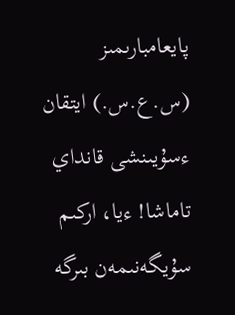پايعامبارىمىز (س.ع.س.) ايتقان ءسۇيىنشى قانداي تاماشا! ءيا، اركىم سۇيگەنىمەن بىرگە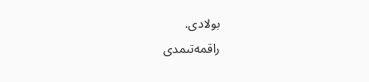بولادى.
راقمەتىمدى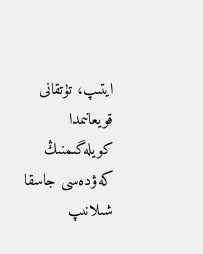ايتىپ، تۇتقانى قويعانىمدا كويلەگىمنىڭ كەۋدەسى جاسقا شىلانىپ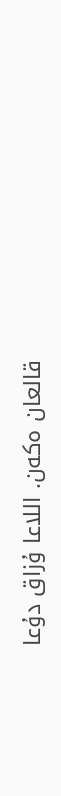قالعان ەكەن. اللاعا ۇزاق دۇعا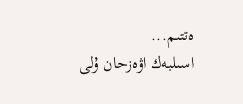ەتتىم...
اسىلبەك اۋەزحان ۇلى